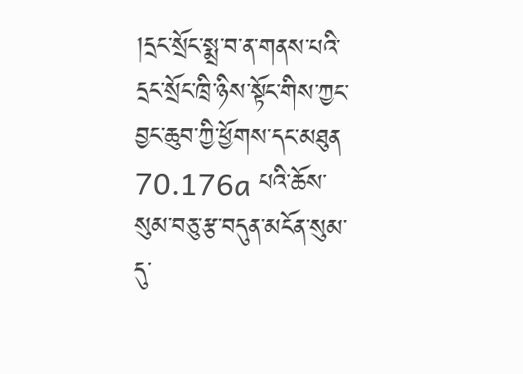།དྲང་སྲོང་སྨྲ་བ་ན་གནས་པའི་དྲང་སྲོང་ཁྲི་ཉིས་སྟོང་གིས་ཀྱང་བྱང་ཆུབ་ཀྱི་ཕྱོགས་དང་མཐུན 70.176a པའི་ཆོས་སུམ་བཅུ་རྩ་བདུན་མངོན་སུམ་དུ་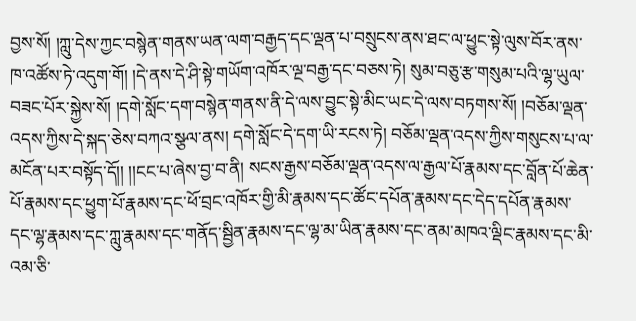བྱས་སོ། །ཀླུ་དེས་ཀྱང་བསྙེན་གནས་ཡན་ལག་བརྒྱད་དང་ལྡན་པ་བསྲུངས་ནས་ཐང་ལ་ཕྱུང་སྟེ་ལུས་བོར་ནས་ཁ་འཚོས་ཏེ་འདུག་གོ། །དེ་ནས་དེ་ཤི་སྟེ་གཡོག་འཁོར་ལྔ་བརྒྱ་དང་བཅས་ཏེ། སུམ་བཅུ་རྩ་གསུམ་པའི་ལྷ་ཡུལ་བཟང་པོར་སྐྱེས་སོ། །དགེ་སློང་དག་བསྙེན་གནས་ནི་དེ་ལས་བྱུང་སྟེ་མིང་ཡང་དེ་ལས་བཏགས་སོ། །བཅོམ་ལྡན་འདས་ཀྱིས་དེ་སྐད་ཅེས་བཀའ་སྩལ་ནས། དགེ་སློང་དེ་དག་ཡི་རངས་ཏེ། བཅོམ་ལྡན་འདས་ཀྱིས་གསུངས་པ་ལ་མངོན་པར་བསྟོད་དོ།། །།ངང་པ་ཞེས་བྱ་བ་ནི། སངས་རྒྱས་བཅོམ་ལྡན་འདས་ལ་རྒྱལ་པོ་རྣམས་དང་བློན་པོ་ཆེན་པོ་རྣམས་དང་ཕྱུག་པོ་རྣམས་དང་ཕོ་བྲང་འཁོར་གྱི་མི་རྣམས་དང་ཚོང་དཔོན་རྣམས་དང་དེད་དཔོན་རྣམས་དང་ལྷ་རྣམས་དང་ཀླུ་རྣམས་དང་གནོད་སྦྱིན་རྣམས་དང་ལྷ་མ་ཡིན་རྣམས་དང་ནམ་མཁའ་ལྡིང་རྣམས་དང་མི་འམ་ཅི་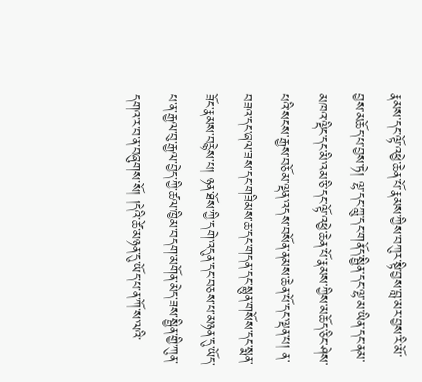རྣམས་དང་ལྟོ་འཕྱེ་ཆེན་པོ་རྣམས་ཀྱིས་བཀུར་སྟི་བྱས་བླ་མར་བྱས་རི་མོ་བྱས་མཆོད་པ་བྱས་ཏེ། ལྷ་དང་ཀླུ་དང་གནོད་སྦྱིན་དང་ལྷ་མ་ཡིན་དང་ནམ་མཁའ་ལྡིང་དང་མི་འམ་ཅི་དང་ལྟོ་འཕྱེ་ཆེན་པོ་རྣམས་ཀྱིས་མཆོད་ཅིང་ཤེས་པའི་སངས་རྒྱས་བཅོམ་ལྡན་འདས་བསོན་ནམས་ཆེན་པོ་དང་ལྡན་པ། ན་བཟའ་དང་ཞལ་ཟས་དང་གཟིམས་ཆ་དང་གདན་དང་སྙུན་གསོས་དང་སྨན་ཟོང་རྣམས་བརྙེས་པ། ཉན་ཐོས་ཀྱི་དགེ་འདུན་དང་བཅས་པ་མཉན་དུ་ཡོད་པ་ན་རྒྱལ་བུ་རྒྱལ་བྱེད་ཀྱི་ཚལ་ཁྱིམ་བདག་མགོན་མེད་ཟས་སྦྱིན་གྱི་ཀུན་དགའ་ར་བ་ན་བཞུགས་སོ། །དེའི་ཚེ་མཉན་དུ་ཡོད་པ་ན་ཀོ་ས་ལའི་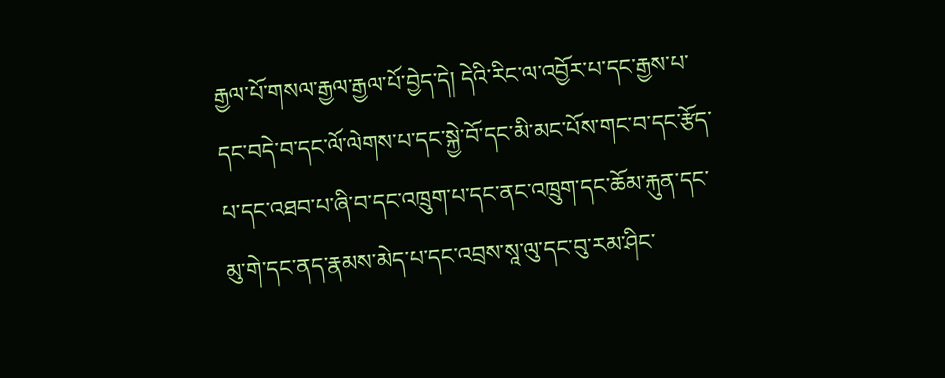རྒྱལ་པོ་གསལ་རྒྱལ་རྒྱལ་པོ་བྱེད་དེ། དེའི་རིང་ལ་འབྱོར་པ་དང་རྒྱས་པ་དང་བདེ་བ་དང་ལོ་ལེགས་པ་དང་སྐྱེ་བོ་དང་མི་མང་པོས་གང་བ་དང་རྩོད་པ་དང་འཐབ་པ་ཞི་བ་དང་འཁྲུག་པ་དང་ནང་འཁྲུག་དང་ཆོམ་རྐུན་དང་མུ་གེ་དང་ནད་རྣམས་མེད་པ་དང་འབྲས་སཱ་ལུ་དང་བུ་རམ་ཤིང་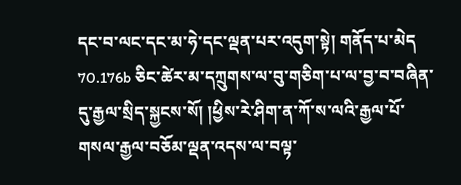དང་བ་ལང་དང་མ་ཧེ་དང་ལྡན་པར་འདུག་སྟེ། གནོད་པ་མེད 70.176b ཅིང་ཚེར་མ་དཀྲུགས་ལ་བུ་གཅིག་པ་ལ་བྱ་བ་བཞིན་དུ་རྒྱལ་སྲིད་སྐྱངས་སོ། །ཕྱིས་རེ་ཤིག་ན་ཀོ་ས་ལའི་རྒྱལ་པོ་གསལ་རྒྱལ་བཅོམ་ལྡན་འདས་ལ་བལྟ་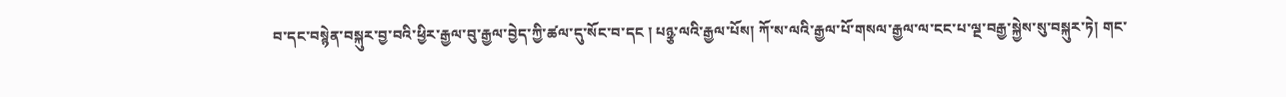བ་དང་བསྙེན་བསྐུར་བྱ་བའི་ཕྱིར་རྒྱལ་བུ་རྒྱལ་བྱེད་ཀྱི་ཚལ་དུ་སོང་བ་དང ། པཉྩ་ལའི་རྒྱལ་པོས། ཀོ་ས་ལའི་རྒྱལ་པོ་གསལ་རྒྱལ་ལ་ངང་པ་ལྔ་བརྒྱ་སྐྱེས་སུ་བསྐུར་ཏེ། གང་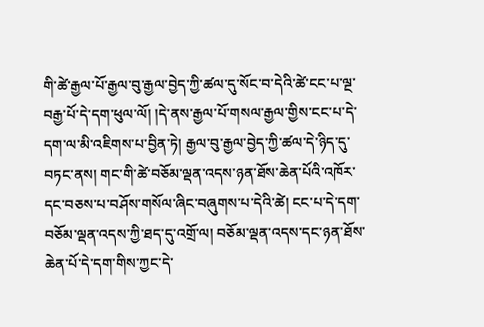གི་ཚེ་རྒྱལ་པོ་རྒྱལ་བུ་རྒྱལ་བྱེད་ཀྱི་ཚལ་དུ་སོང་བ་དེའི་ཚེ་ངང་པ་ལྔ་བརྒྱ་པོ་དེ་དག་ཕུལ་ལོ། །དེ་ནས་རྒྱལ་པོ་གསལ་རྒྱལ་གྱིས་ངང་པ་དེ་དག་ལ་མི་འཇིགས་པ་བྱིན་ཏེ། རྒྱལ་བུ་རྒྱལ་བྱེད་ཀྱི་ཚལ་དེ་ཉིད་དུ་བཏང་ནས། གང་གི་ཚེ་བཅོམ་ལྡན་འདས་ཉན་ཐོས་ཆེན་པོའི་འཁོར་དང་བཅས་པ་བཤོས་གསོལ་ཞིང་བཞུགས་པ་དེའི་ཚེ། ངང་པ་དེ་དག་བཅོམ་ལྡན་འདས་ཀྱི་ཐད་དུ་འགྲོ་ལ། བཅོམ་ལྡན་འདས་དང་ཉན་ཐོས་ཆེན་པོ་དེ་དག་གིས་ཀྱང་དེ་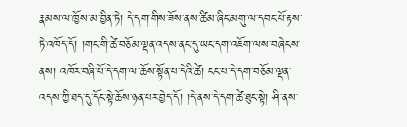རྣམས་ལ་ཁྱོས་མ་བྱིན་ཏེ། དེ་དག་གིས་ཟོས་ནས་ཚིམ་ཞིང་མགུ་ལ་དབང་པོ་རྟས་ཏེ་འཁོད་དོ། །གང་གི་ཚེ་བཅོམ་ལྡན་འདས་ནང་དུ་ཡང་དག་འཇོག་ལས་བཞེངས་ནས། འཁོར་བཞི་པོ་དེ་དག་ལ་ཆོས་སྟོན་པ་དེའི་ཚེ། ངང་པ་དེ་དག་བཅོམ་ལྡན་འདས་ཀྱི་ཐད་དུ་དོང་སྟེ་ཆོས་ཉན་པར་བྱེད་དོ། །དེ་ནས་དེ་དག་ཚེ་ཐུང་སྟེ། ཤི་ནས་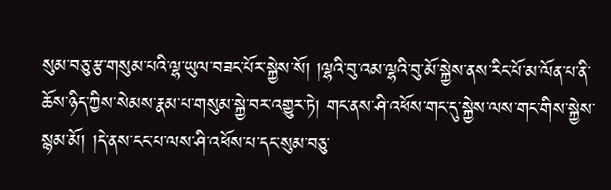སུམ་བཅུ་རྩ་གསུམ་པའི་ལྷ་ཡུལ་བཟང་པོར་སྐྱེས་སོ། །ལྷའི་བུ་འམ་ལྷའི་བུ་མོ་སྐྱེས་ནས་རིང་པོ་མ་ལོན་པ་ནི་ཆོས་ཉིད་ཀྱིས་སེམས་རྣམ་པ་གསུམ་སྐྱེ་བར་འགྱུར་ཏེ། གང་ནས་ཤི་འཕོས་གང་དུ་སྐྱེས་ལས་གང་གིས་སྐྱེས་སྙམ་མོ། །དེ་ནས་ངང་པ་ལས་ཤི་འཕོས་པ་དང་སུམ་བཅུ་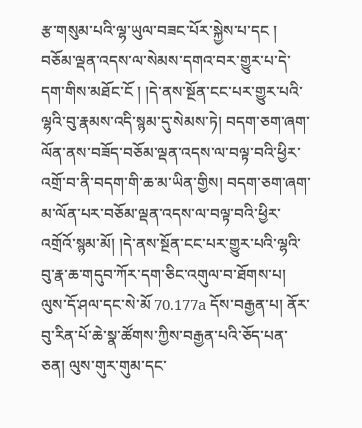རྩ་གསུམ་པའི་ལྷ་ཡུལ་བཟང་པོར་སྐྱེས་པ་དང ། བཅོམ་ལྡན་འདས་ལ་སེམས་དགའ་བར་གྱུར་པ་དེ་དག་གིས་མཐོང་ངོ ། །དེ་ནས་སྔོན་ངང་པར་གྱུར་པའི་ལྷའི་བུ་རྣམས་འདི་སྙམ་དུ་སེམས་ཏེ། བདག་ཅག་ཞག་ལོན་ནས་བཟོད་བཅོམ་ལྡན་འདས་ལ་བལྟ་བའི་ཕྱིར་འགྲོ་བ་ནི་བདག་གི་ཆ་མ་ཡིན་གྱིས། བདག་ཅག་ཞག་མ་ལོན་པར་བཅོམ་ལྡན་འདས་ལ་བལྟ་བའི་ཕྱིར་འགྲོའོ་སྙམ་མོ། །དེ་ནས་སྔོན་ངང་པར་གྱུར་པའི་ལྷའི་བུ་རྣ་ཆ་གདུབ་ཀོར་དག་ཅིང་འགུལ་བ་ཐོགས་པ། ལུས་དོ་ཤལ་དང་སེ་མོ 70.177a དོས་བརྒྱན་པ། ནོར་བུ་རིན་པོ་ཆེ་སྣ་ཚོགས་ཀྱིས་བརྒྱན་པའི་ཅོད་པན་ཅན། ལུས་གུར་གུམ་དང་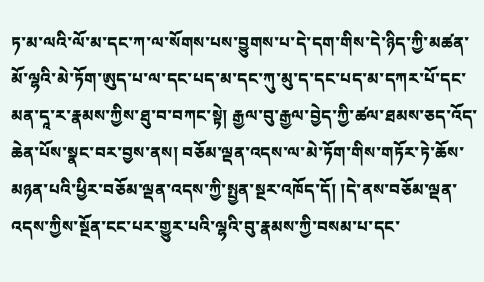ཏ་མ་ལའི་ལོ་མ་དང་ཀ་ལ་སོགས་པས་བྱུགས་པ་དེ་དག་གིས་དེ་ཉིད་ཀྱི་མཚན་མོ་ལྷའི་མེ་ཏོག་ཨུད་པ་ལ་དང་པད་མ་དང་ཀུ་མུ་ད་དང་པད་མ་དཀར་པོ་དང་མན་དཱ་ར་རྣམས་ཀྱིས་ཐུ་བ་བཀང་སྟེ། རྒྱལ་བུ་རྒྱལ་བྱེད་ཀྱི་ཚལ་ཐམས་ཅད་འོད་ཆེན་པོས་སྣང་བར་བྱས་ནས། བཅོམ་ལྡན་འདས་ལ་མེ་ཏོག་གིས་གཏོར་ཏེ་ཆོས་མཉན་པའི་ཕྱིར་བཅོམ་ལྡན་འདས་ཀྱི་སྤྱན་སྔར་འཁོད་དོ། །དེ་ནས་བཅོམ་ལྡན་འདས་ཀྱིས་སྔོན་ངང་པར་གྱུར་པའི་ལྷའི་བུ་རྣམས་ཀྱི་བསམ་པ་དང་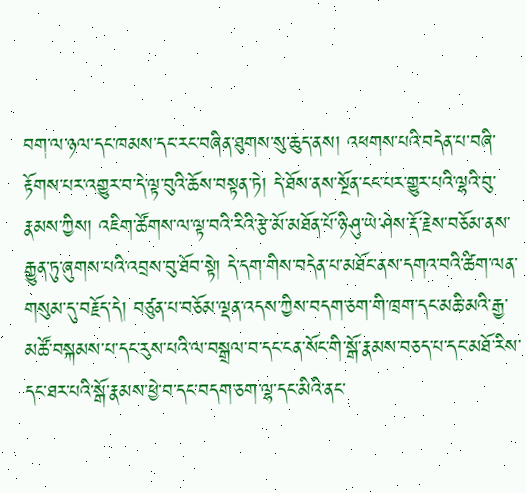བག་ལ་ཉལ་དང་ཁམས་དང་རང་བཞིན་ཐུགས་སུ་ཆུད་ནས། འཕགས་པའི་བདེན་པ་བཞི་རྟོགས་པར་འགྱུར་བ་དེ་ལྟ་བུའི་ཆོས་བསྟན་ཏེ། དེ་ཐོས་ནས་སྔོན་ངང་པར་གྱུར་པའི་ལྷའི་བུ་རྣམས་ཀྱིས། འཇིག་ཚོགས་ལ་ལྟ་བའི་རིའི་རྩེ་མོ་མཐོན་པོ་ཉི་ཤུ་ཡེ་ཤེས་རྡོ་རྗེས་བཅོམ་ནས་རྒྱུན་ཏུ་ཞུགས་པའི་འབྲས་བུ་ཐོབ་སྟེ། དེ་དག་གིས་བདེན་པ་མཐོང་ནས་དགའ་བའི་ཚིག་ལན་གསུམ་དུ་བརྗོད་དེ། བཙུན་པ་བཅོམ་ལྡན་འདས་ཀྱིས་བདག་ཅག་གི་ཁྲག་དང་མཆི་མའི་རྒྱ་མཚོ་བསྐམས་པ་དང་རུས་པའི་ལ་བསྒྲལ་བ་དང་ངན་སོང་གི་སྒོ་རྣམས་བཅད་པ་དང་མཐོ་རིས་དང་ཐར་པའི་སྒོ་རྣམས་ཕྱེ་བ་དང་བདག་ཅག་ལྷ་དང་མིའི་ནང་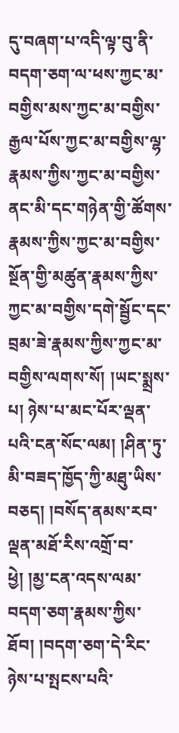དུ་བཞག་པ་འདི་ལྟ་བུ་ནི་བདག་ཅག་ལ་ཕས་ཀྱང་མ་བགྱིས་མས་ཀྱང་མ་བགྱིས་རྒྱལ་པོས་ཀྱང་མ་བགྱིས་ལྷ་རྣམས་ཀྱིས་ཀྱང་མ་བགྱིས་ནང་མི་དང་གཉེན་གྱི་ཚོགས་རྣམས་ཀྱིས་ཀྱང་མ་བགྱིས་སྔོན་གྱི་མཚུན་རྣམས་ཀྱིས་ཀྱང་མ་བགྱིས་དགེ་སྦྱོང་དང་བྲམ་ཟེ་རྣམས་ཀྱིས་ཀྱང་མ་བགྱིས་ལགས་སོ། །ཡང་སྨྲས་པ། ཉེས་པ་མང་པོར་ལྡན་པའི་ངན་སོང་ལམ། །ཤིན་ཏུ་མི་བཟད་ཁྱོད་ཀྱི་མཐུ་ཡིས་བཅད། །བསོད་ནམས་རབ་ལྡན་མཐོ་རིས་འགྲོ་བ་ཕྱེ། །མྱ་ངན་འདས་ལམ་བདག་ཅག་རྣམས་ཀྱིས་ཐོབ། །བདག་ཅག་དེ་རིང་ཉེས་པ་སྤངས་པའི་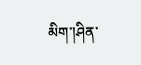མིག་།ཤིན་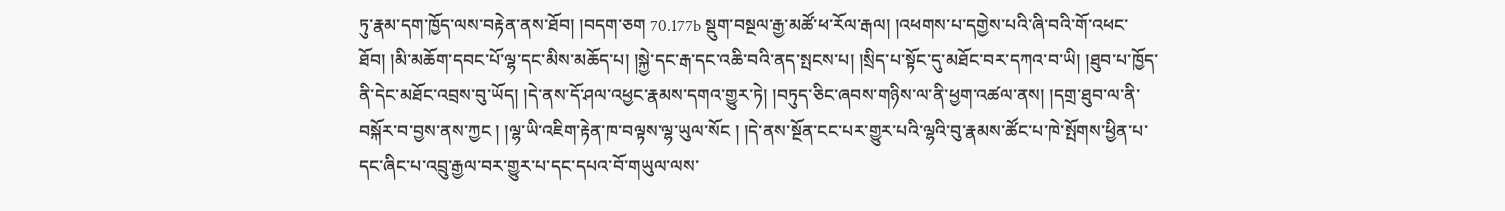ཏུ་རྣམ་དག་ཁྱོད་ལས་བརྟེན་ནས་ཐོབ། །བདག་ཅག 70.177b སྡུག་བསྔལ་རྒྱ་མཚོ་ཕ་རོལ་རྒལ། །འཕགས་པ་དགྱེས་པའི་ཞི་བའི་གོ་འཕང་ཐོབ། །མི་མཆོག་དབང་པོ་ལྷ་དང་མིས་མཆོད་པ། །སྐྱེ་དང་རྒ་དང་འཆི་བའི་ནད་སྤངས་པ། །སྲིད་པ་སྟོང་དུ་མཐོང་བར་དཀའ་བ་ཡི། །ཐུབ་པ་ཁྱོད་ནི་དེང་མཐོང་འབྲས་བུ་ཡོད། །དེ་ནས་དོ་ཤལ་འཕྱང་རྣམས་དགའ་གྱུར་ཏེ། །བཏུད་ཅིང་ཞབས་གཉིས་ལ་ནི་ཕྱག་འཚལ་ནས། །དགྲ་ཐུབ་ལ་ནི་བསྐོར་བ་བྱས་ནས་ཀྱང ། །ལྷ་ཡི་འཇིག་རྟེན་ཁ་བལྟས་ལྷ་ཡུལ་སོང ། །དེ་ནས་སྔོན་ངང་པར་གྱུར་པའི་ལྷའི་བུ་རྣམས་ཚོང་པ་ཁེ་སྤོགས་ཕྱིན་པ་དང་ཞིང་པ་འབྲུ་རྒྱལ་བར་གྱུར་པ་དང་དཔའ་བོ་གཡུལ་ལས་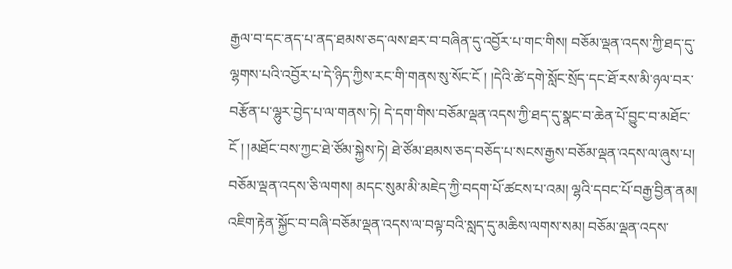རྒྱལ་བ་དང་ནད་པ་ནད་ཐམས་ཅད་ལས་ཐར་བ་བཞིན་དུ་འབྱོར་པ་གང་གིས། བཅོམ་ལྡན་འདས་ཀྱི་ཐད་དུ་ལྷགས་པའི་འབྱོར་པ་དེ་ཉིད་ཀྱིས་རང་གི་གནས་སུ་སོང་ངོ ། །དེའི་ཚེ་དགེ་སློང་སྲོད་དང་ཐོ་རས་མི་ཉལ་བར་བརྩོན་པ་ལྷུར་བྱེད་པ་ལ་གནས་ཏེ། དེ་དག་གིས་བཅོམ་ལྡན་འདས་ཀྱི་ཐད་དུ་སྣང་བ་ཆེན་པོ་བྱུང་བ་མཐོང་ངོ ། །མཐོང་བས་ཀྱང་ཐེ་ཙོམ་སྐྱེས་ཏེ། ཐེ་ཙོམ་ཐམས་ཅད་བཅོད་པ་སངས་རྒྱས་བཅོམ་ལྡན་འདས་ལ་ཞུས་པ། བཅོམ་ལྡན་འདས་ཅི་ལགས། མདང་སུམ་མི་མཇེད་ཀྱི་བདག་པོ་ཚངས་པ་འམ། ལྷའི་དབང་པོ་བརྒྱ་བྱིན་ནམ། འཇིག་རྟེན་སྐྱོང་བ་བཞི་བཅོམ་ལྡན་འདས་ལ་བལྟ་བའི་སླད་དུ་མཆིས་ལགས་སམ། བཅོམ་ལྡན་འདས་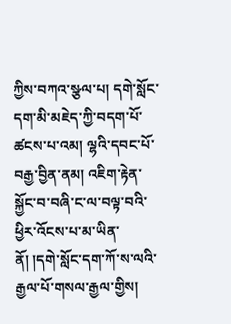ཀྱིས་བཀའ་སྩལ་པ། དགེ་སློང་དག་མི་མཇེད་ཀྱི་བདག་པོ་ཚངས་པ་འམ། ལྷའི་དབང་པོ་བརྒྱ་བྱིན་ནམ། འཇིག་རྟེན་སྐྱོང་བ་བཞི་ང་ལ་བལྟ་བའི་ཕྱིར་འོངས་པ་མ་ཡིན་ནོ། །དགེ་སློང་དག་ཀོ་ས་ལའི་རྒྱལ་པོ་གསལ་རྒྱལ་གྱིས།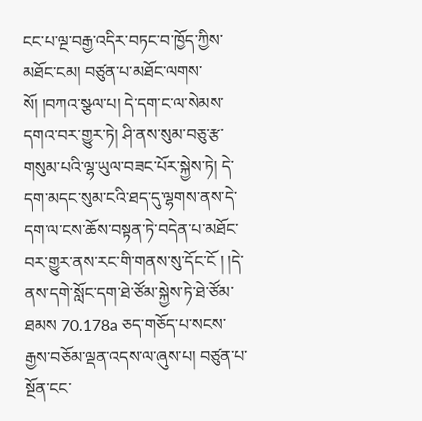ངང་པ་ལྔ་བརྒྱ་འདིར་བཏང་བ་ཁྱོད་ཀྱིས་མཐོང་ངམ། བཙུན་པ་མཐོང་ལགས་སོ། །བཀའ་སྩལ་པ། དེ་དག་ང་ལ་སེམས་དགའ་བར་གྱུར་ཏེ། ཤི་ནས་སུམ་བཅུ་རྩ་གསུམ་པའི་ལྷ་ཡུལ་བཟང་པོར་སྐྱེས་ཏེ། དེ་དག་མདང་སུམ་ངའི་ཐད་དུ་ལྷགས་ནས་དེ་དག་ལ་ངས་ཆོས་བསྟན་ཏེ་བདེན་པ་མཐོང་བར་གྱུར་ནས་རང་གི་གནས་སུ་དོང་ངོ ། །དེ་ནས་དགེ་སློང་དག་ཐེ་ཙོམ་སྐྱེས་ཏེ་ཐེ་ཙོམ་ཐམས 70.178a ཅད་གཅོད་པ་སངས་རྒྱས་བཅོམ་ལྡན་འདས་ལ་ཞུས་པ། བཙུན་པ་སྔོན་ངང་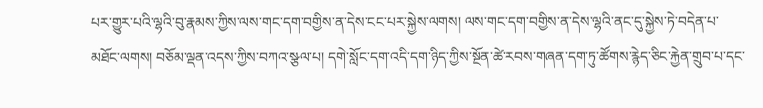པར་གྱུར་པའི་ལྷའི་བུ་རྣམས་ཀྱིས་ལས་གང་དག་བགྱིས་ན་དེས་ངང་པར་སྐྱེས་ལགས། ལས་གང་དག་བགྱིས་ན་དེས་ལྷའི་ནང་དུ་སྐྱེས་ཏེ་བདེན་པ་མཐོང་ལགས། བཅོམ་ལྡན་འདས་ཀྱིས་བཀའ་སྩལ་པ། དགེ་སློང་དག་འདི་དག་ཉིད་ཀྱིས་སྔོན་ཚེ་རབས་གཞན་དག་ཏུ་ཚོགས་རྙེད་ཅིང་རྐྱེན་གྲུབ་པ་དང་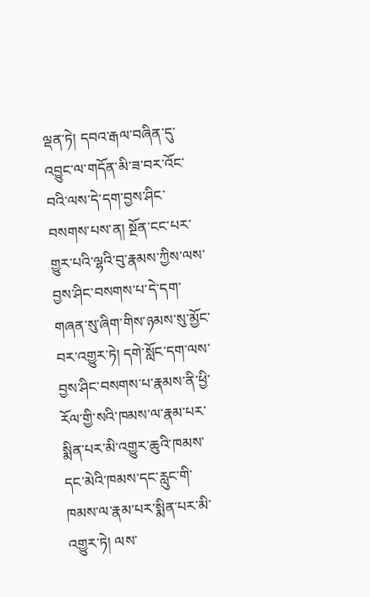ལྡན་ཏེ། དབའ་རྒལ་བཞིན་དུ་འབྱུང་ལ་གདོན་མི་ཟ་བར་འོང་བའི་ལས་དེ་དག་བྱས་ཤིང་བསགས་པས་ན། སྔོན་ངང་པར་གྱུར་པའི་ལྷའི་བུ་རྣམས་ཀྱིས་ལས་བྱས་ཤིང་བསགས་པ་དེ་དག་གཞན་སུ་ཞིག་གིས་ཉམས་སུ་མྱོང་བར་འགྱུར་ཏེ། དགེ་སློང་དག་ལས་བྱས་ཤིང་བསགས་པ་རྣམས་ནི་ཕྱི་རོལ་གྱི་སའི་ཁམས་ལ་རྣམ་པར་སྨིན་པར་མི་འགྱུར་ཆུའི་ཁམས་དང་མེའི་ཁམས་དང་རླུང་གི་ཁམས་ལ་རྣམ་པར་སྨིན་པར་མི་འགྱུར་ཏེ། ལས་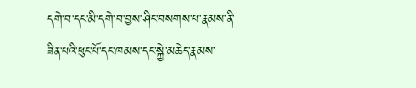དགེ་བ་དང་མི་དགེ་བ་བྱས་ཤིང་བསགས་པ་རྣམས་ནི་ཟིན་པའི་ཕུང་པོ་དང་ཁམས་དང་སྐྱེ་མཆེད་རྣམས་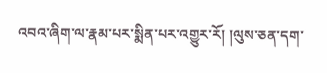འབའ་ཞིག་ལ་རྣམ་པར་སྨིན་པར་འགྱུར་རོ། །ལུས་ཅན་དག་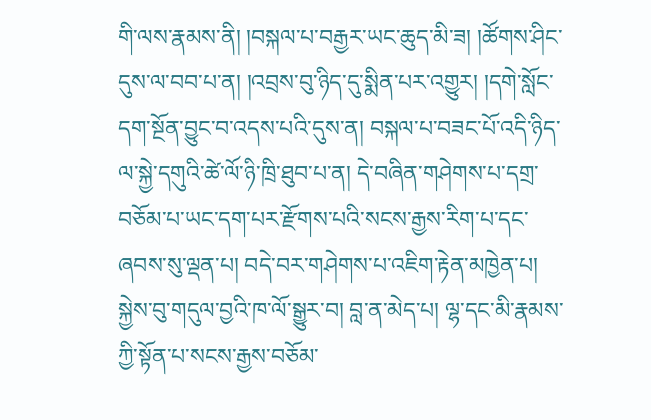གི་ལས་རྣམས་ནི། །བསྐལ་པ་བརྒྱར་ཡང་ཆུད་མི་ཟ། །ཚོགས་ཤིང་དུས་ལ་བབ་པ་ན། །འབྲས་བུ་ཉིད་དུ་སྨིན་པར་འགྱུར། །དགེ་སློང་དག་སྔོན་བྱུང་བ་འདས་པའི་དུས་ན། བསྐལ་པ་བཟང་པོ་འདི་ཉིད་ལ་སྐྱེ་དགུའི་ཚེ་ལོ་ཉི་ཁྲི་ཐུབ་པ་ན། དེ་བཞིན་གཤེགས་པ་དགྲ་བཅོམ་པ་ཡང་དག་པར་རྫོགས་པའི་སངས་རྒྱས་རིག་པ་དང་ཞབས་སུ་ལྡན་པ། བདེ་བར་གཤེགས་པ་འཇིག་རྟེན་མཁྱེན་པ། སྐྱེས་བུ་གདུལ་བྱའི་ཁ་ལོ་སྒྱུར་བ། བླ་ན་མེད་པ། ལྷ་དང་མི་རྣམས་ཀྱི་སྟོན་པ་སངས་རྒྱས་བཅོམ་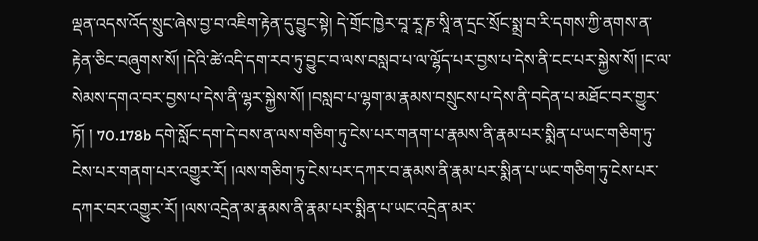ལྡན་འདས་འོད་སྲུང་ཞེས་བྱ་བ་འཇིག་རྟེན་དུ་བྱུང་སྟེ། དེ་གྲོང་ཁྱེར་བཱ་རཱ་ཎ་སཱི་ན་དྲང་སྲོང་སྨྲ་བ་རི་དགས་ཀྱི་ནགས་ན་རྟེན་ཅིང་བཞུགས་སོ། །དེའི་ཚེ་འདི་དག་རབ་ཏུ་བྱུང་བ་ལས་བསླབ་པ་ལ་ལྷོད་པར་བྱས་པ་དེས་ནི་ངང་པར་སྐྱེས་སོ། །ང་ལ་སེམས་དགའ་བར་བྱས་པ་དེས་ནི་ལྷར་སྐྱེས་སོ། །བསླབ་པ་ལྷག་མ་རྣམས་བསྲུངས་པ་དེས་ནི་བདེན་པ་མཐོང་བར་གྱུར་ཏོ། ། 70.178b དགེ་སློང་དག་དེ་བས་ན་ལས་གཅིག་ཏུ་ངེས་པར་གནག་པ་རྣམས་ནི་རྣམ་པར་སྨིན་པ་ཡང་གཅིག་ཏུ་ངེས་པར་གནག་པར་འགྱུར་རོ། །ལས་གཅིག་ཏུ་ངེས་པར་དཀར་བ་རྣམས་ནི་རྣམ་པར་སྨིན་པ་ཡང་གཅིག་ཏུ་ངེས་པར་དཀར་བར་འགྱུར་རོ། །ལས་འདྲེན་མ་རྣམས་ནི་རྣམ་པར་སྨིན་པ་ཡང་འདྲེན་མར་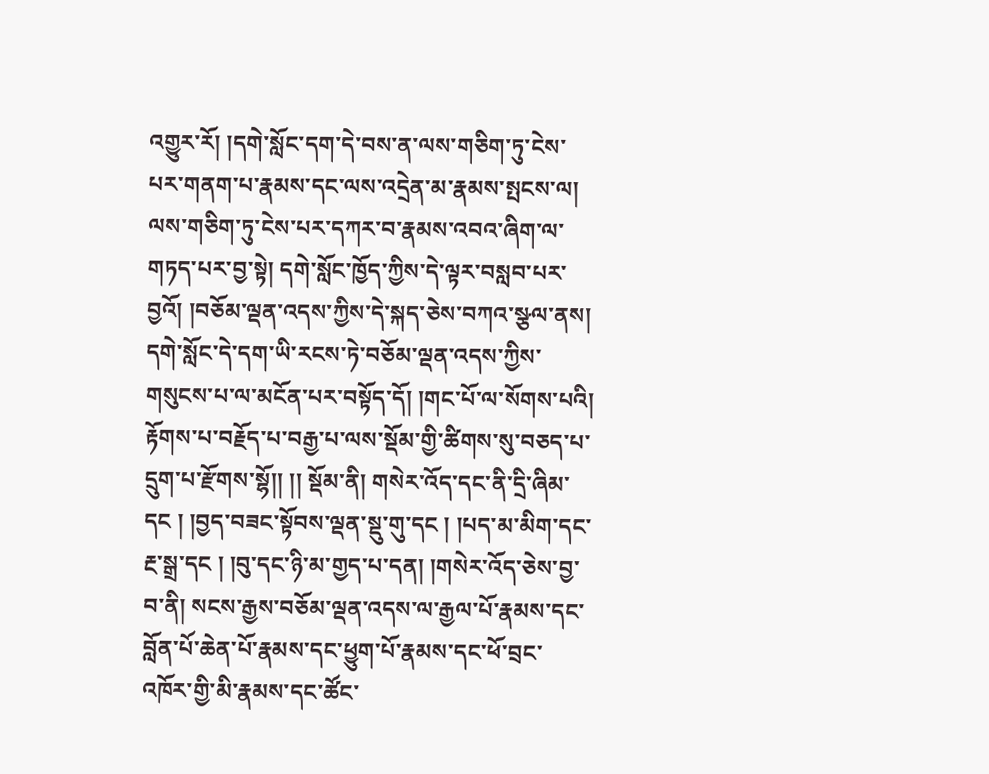འགྱུར་རོ། །དགེ་སློང་དག་དེ་བས་ན་ལས་གཅིག་ཏུ་ངེས་པར་གནག་པ་རྣམས་དང་ལས་འདྲེན་མ་རྣམས་སྤངས་ལ། ལས་གཅིག་ཏུ་ངེས་པར་དཀར་བ་རྣམས་འབའ་ཞིག་ལ་གཏད་པར་བྱ་སྟེ། དགེ་སློང་ཁྱོད་ཀྱིས་དེ་ལྟར་བསླབ་པར་བྱའོ། །བཅོམ་ལྡན་འདས་ཀྱིས་དེ་སྐད་ཅེས་བཀའ་སྩལ་ནས། དགེ་སློང་དེ་དག་ཡི་རངས་ཏེ་བཅོམ་ལྡན་འདས་ཀྱིས་གསུངས་པ་ལ་མངོན་པར་བསྟོད་དོ། །གང་པོ་ལ་སོགས་པའི། རྟོགས་པ་བརྗོད་པ་བརྒྱ་པ་ལས་སྡོམ་གྱི་ཚིགས་སུ་བཅད་པ་དྲུག་པ་རྫོགས་སྷོ།། །། སྡོམ་ནི། གསེར་འོད་དང་ནི་དྲི་ཞིམ་དང ། །བྱད་བཟང་སྟོབས་ལྡན་སྡུ་གུ་དང ། །པད་མ་མིག་དང་རྔ་སྒྲ་དང ། །བུ་དང་ཉི་མ་གྱད་པ་དན། །གསེར་འོད་ཅེས་བྱ་བ་ནི། སངས་རྒྱས་བཅོམ་ལྡན་འདས་ལ་རྒྱལ་པོ་རྣམས་དང་བློན་པོ་ཆེན་པོ་རྣམས་དང་ཕྱུག་པོ་རྣམས་དང་ཕོ་བྲང་འཁོར་གྱི་མི་རྣམས་དང་ཚོང་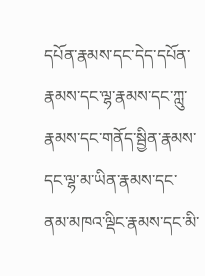དཔོན་རྣམས་དང་དེད་དཔོན་རྣམས་དང་ལྷ་རྣམས་དང་ཀླུ་རྣམས་དང་གནོད་སྦྱིན་རྣམས་དང་ལྷ་མ་ཡིན་རྣམས་དང་ནམ་མཁའ་ལྡིང་རྣམས་དང་མི་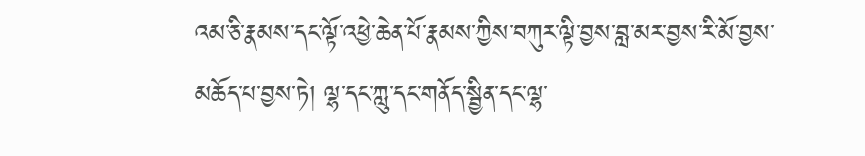འམ་ཅི་རྣམས་དང་ལྟོ་འཕྱེ་ཆེན་པོ་རྣམས་ཀྱིས་བཀུར་ལྟི་བྱས་བླ་མར་བྱས་རི་མོ་བྱས་མཆོད་པ་བྱས་ཏེ། ལྷ་དང་ཀླུ་དང་གནོད་སྦྱིན་དང་ལྷ་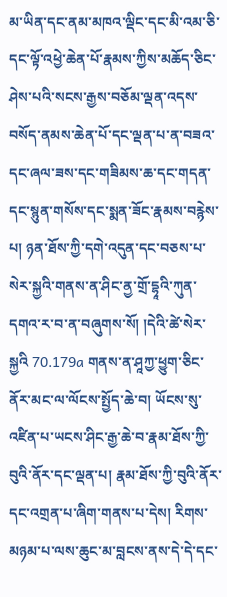མ་ཡིན་དང་ནམ་མཁའ་ལྡིང་དང་མི་འམ་ཅི་དང་ལྟོ་འཕྱེ་ཆེན་པོ་རྣམས་ཀྱིས་མཆོད་ཅིང་ཤེས་པའི་སངས་རྒྱས་བཅོམ་ལྡན་འདས་བསོད་ནམས་ཆེན་པོ་དང་ལྡན་པ་ན་བཟའ་དང་ཞལ་ཟས་དང་གཟིམས་ཆ་དང་གདན་དང་སྙུན་གསོས་དང་སྨན་ཟོང་རྣམས་བརྙེས་པ། ཉན་ཐོས་ཀྱི་དགེ་འདུན་དང་བཅས་པ་སེར་སྐྱའི་གནས་ན་ཤིང་ནྱ་གྲོ་དྷཱའི་ཀུན་དགའ་ར་བ་ན་བཞུགས་སོ། །དེའི་ཚེ་སེར་སྐྱའི 70.179a གནས་ན་ཤཱཀྱ་ཕྱུག་ཅིང་ནོར་མང་ལ་ལོངས་སྤྱོད་ཆེ་བ། ཡོངས་སུ་འཛིན་པ་ཡངས་ཤིང་རྒྱ་ཆེ་བ་རྣམ་ཐོས་ཀྱི་བུའི་ནོར་དང་ལྡན་པ། རྣམ་ཐོས་ཀྱི་བུའི་ནོར་དང་འགྲན་པ་ཞིག་གནས་པ་དེས། རིགས་མཉམ་པ་ལས་ཆུང་མ་བླངས་ནས་དེ་དེ་དང་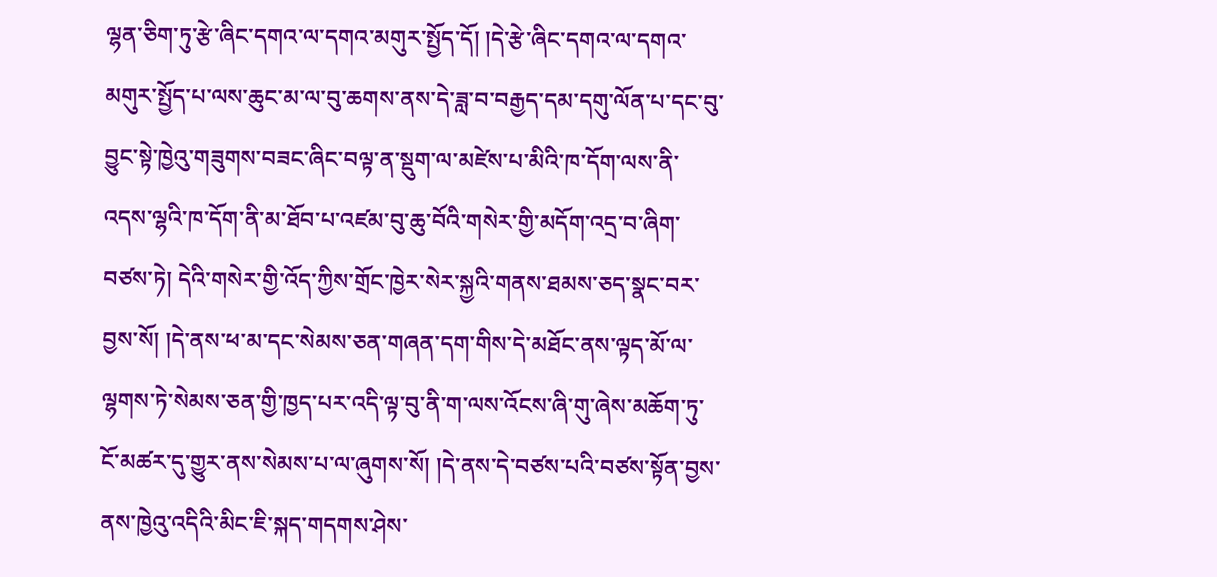ལྷན་ཅིག་ཏུ་རྩེ་ཞིང་དགའ་ལ་དགའ་མགུར་སྤྱོད་དོ། །དེ་རྩེ་ཞིང་དགའ་ལ་དགའ་མགུར་སྤྱོད་པ་ལས་ཆུང་མ་ལ་བུ་ཆགས་ནས་དེ་ཟླ་བ་བརྒྱད་དམ་དགུ་ལོན་པ་དང་བུ་བྱུང་སྟེ་ཁྱེའུ་གཟུགས་བཟང་ཞིང་བལྟ་ན་སྡུག་ལ་མཛེས་པ་མིའི་ཁ་དོག་ལས་ནི་འདས་ལྷའི་ཁ་དོག་ནི་མ་ཐོབ་པ་འཛམ་བུ་ཆུ་བོའི་གསེར་གྱི་མདོག་འདྲ་བ་ཞིག་བཙས་ཏེ། དེའི་གསེར་གྱི་འོད་ཀྱིས་གྲོང་ཁྱེར་སེར་སྐྱའི་གནས་ཐམས་ཅད་སྣང་བར་བྱས་སོ། །དེ་ནས་ཕ་མ་དང་སེམས་ཅན་གཞན་དག་གིས་དེ་མཐོང་ནས་ལྟད་མོ་ལ་ལྷགས་ཏེ་སེམས་ཅན་གྱི་ཁྱད་པར་འདི་ལྟ་བུ་ནི་ག་ལས་འོངས་ཞི་གུ་ཞེས་མཆོག་ཏུ་ངོ་མཚར་དུ་གྱུར་ནས་སེམས་པ་ལ་ཞུགས་སོ། །དེ་ནས་དེ་བཙས་པའི་བཙས་སྟོན་བྱས་ནས་ཁྱེའུ་འདིའི་མིང་ཇི་སྐད་གདགས་ཤེས་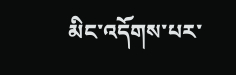མིང་འདོགས་པར་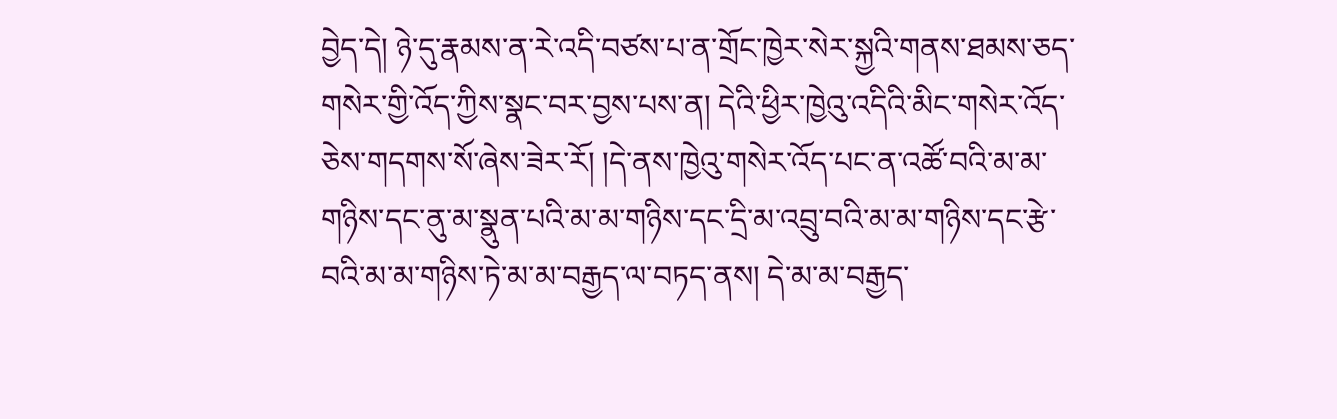བྱེད་དེ། ཉེ་དུ་རྣམས་ན་རེ་འདི་བཙས་པ་ན་གྲོང་ཁྱེར་སེར་སྐྱའི་གནས་ཐམས་ཅད་གསེར་གྱི་འོད་ཀྱིས་སྣང་བར་བྱས་པས་ན། དེའི་ཕྱིར་ཁྱེའུ་འདིའི་མིང་གསེར་འོད་ཅེས་གདགས་སོ་ཞེས་ཟེར་རོ། །དེ་ནས་ཁྱེའུ་གསེར་འོད་པང་ན་འཚོ་བའི་མ་མ་གཉིས་དང་ནུ་མ་སྣུན་པའི་མ་མ་གཉིས་དང་དྲི་མ་འབྲུ་བའི་མ་མ་གཉིས་དང་རྩེ་བའི་མ་མ་གཉིས་ཏེ་མ་མ་བརྒྱད་ལ་བཏད་ནས། དེ་མ་མ་བརྒྱད་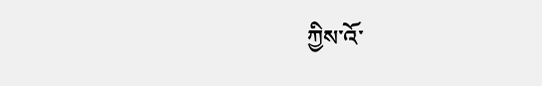ཀྱིས་འོ་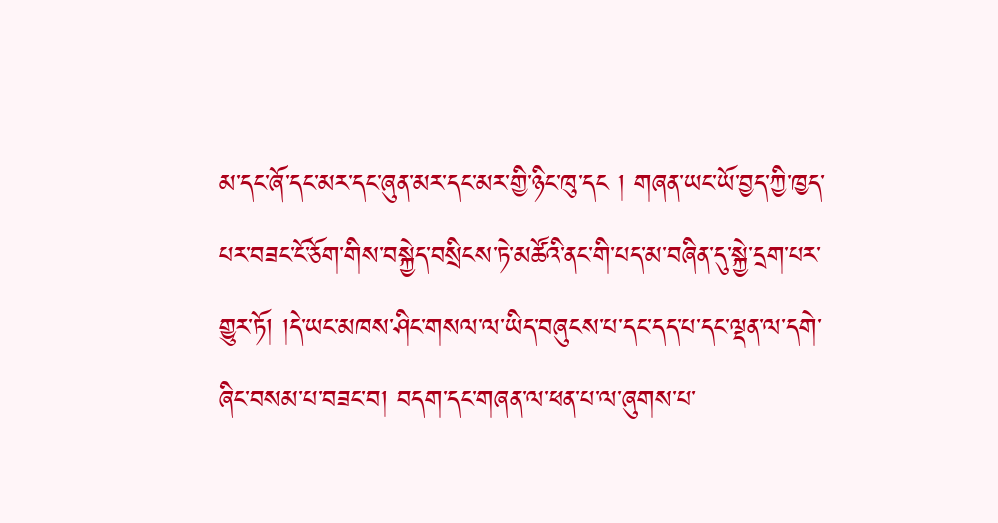མ་དང་ཞོ་དང་མར་དང་ཞུན་མར་དང་མར་གྱི་ཉིང་ཁུ་དང ། གཞན་ཡང་ཡོ་བྱད་ཀྱི་ཁྱད་པར་བཟང་ངོ་ཅོག་གིས་བསྐྱེད་བསྲིངས་ཏེ་མཚོའི་ནང་གི་པད་མ་བཞིན་དུ་སྐྱེ་དྲག་པར་གྱུར་ཏོ། །དེ་ཡང་མཁས་ཤིང་གསལ་ལ་ཡིད་བཞུངས་པ་དང་དད་པ་དང་ལྡན་ལ་དགེ་ཞིང་བསམ་པ་བཟང་བ། བདག་དང་གཞན་ལ་ཕན་པ་ལ་ཞུགས་པ་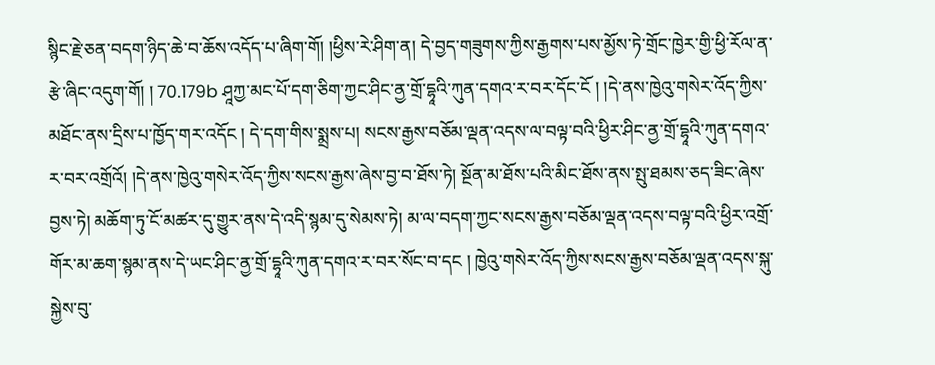སྙིང་རྗེ་ཅན་བདག་ཉིད་ཆེ་བ་ཆོས་འདོད་པ་ཞིག་གོ། །ཕྱིས་རེ་ཤིག་ན། དེ་བྱད་གཟུགས་ཀྱིས་རྒྱགས་པས་མྱོས་ཏེ་གྲོང་ཁྱེར་གྱི་ཕྱི་རོལ་ན་རྩེ་ཞིང་འདུག་གོ། ། 70.179b ཤཱཀྱ་མང་པོ་དག་ཅིག་ཀྱང་ཤིང་ནྱ་གྲོ་དྷཱའི་ཀུན་དགའ་ར་བར་དོང་ངོ ། །དེ་ནས་ཁྱེའུ་གསེར་འོད་ཀྱིས་མཐོང་ནས་དྲིས་པ་ཁྱོད་གར་འདོང ། དེ་དག་གིས་སྨྲས་པ། སངས་རྒྱས་བཅོམ་ལྡན་འདས་ལ་བལྟ་བའི་ཕྱིར་ཤིང་ནྱ་གྲོ་དྷཱའི་ཀུན་དགའ་ར་བར་འགྲོའོ། །དེ་ནས་ཁྱེའུ་གསེར་འོད་ཀྱིས་སངས་རྒྱས་ཞེས་བྱ་བ་ཐོས་ཏེ། སྔོན་མ་ཐོས་པའི་མིང་ཐོས་ནས་སྤུ་ཐམས་ཅད་ཟིང་ཞེས་བྱས་ཏེ། མཆོག་ཏུ་ངོ་མཚར་དུ་གྱུར་ནས་དེ་འདི་སྙམ་དུ་སེམས་ཏེ། མ་ལ་བདག་ཀྱང་སངས་རྒྱས་བཅོམ་ལྡན་འདས་བལྟ་བའི་ཕྱིར་འགྲོ་གོར་མ་ཆག་སྙམ་ནས་དེ་ཡང་ཤིང་ནྱ་གྲོ་དྷཱའི་ཀུན་དགའ་ར་བར་སོང་བ་དང ། ཁྱེའུ་གསེར་འོད་ཀྱིས་སངས་རྒྱས་བཅོམ་ལྡན་འདས་སྐུ་སྐྱེས་བུ་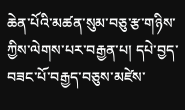ཆེན་པོའི་མཚན་སུམ་བཅུ་རྩ་གཉིས་ཀྱིས་ལེགས་པར་བརྒྱན་པ། དཔེ་བྱད་བཟང་པོ་བརྒྱད་བཅུས་མཛེས་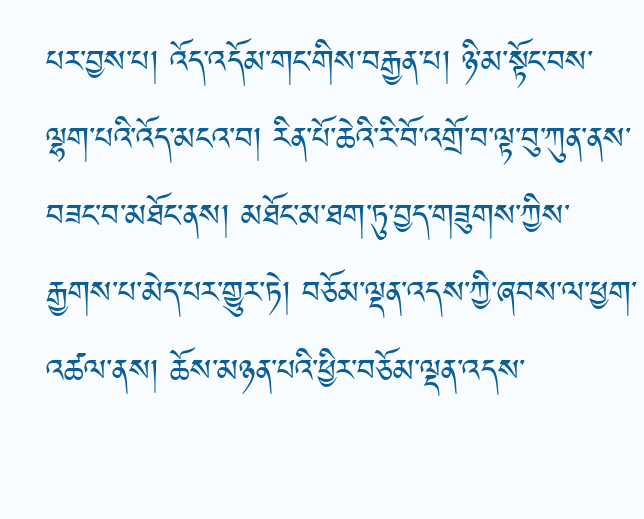པར་བྱས་པ། འོད་འདོམ་གང་གིས་བརྒྱན་པ། ཉི་མ་སྟོང་བས་ལྷག་པའི་འོད་མངའ་བ། རིན་པོ་ཆེའི་རི་བོ་འགྲོ་བ་ལྟ་བུ་ཀུན་ནས་བཟང་བ་མཐོང་ནས། མཐོང་མ་ཐག་ཏུ་བྱད་གཟུགས་ཀྱིས་རྒྱགས་པ་མེད་པར་གྱུར་ཏེ། བཅོམ་ལྡན་འདས་ཀྱི་ཞབས་ལ་ཕྱག་འཚལ་ནས། ཆོས་མཉན་པའི་ཕྱིར་བཅོམ་ལྡན་འདས་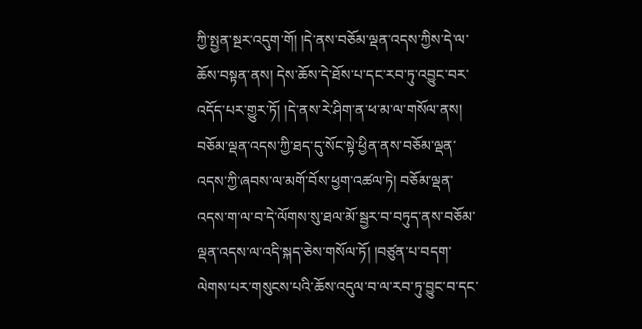ཀྱི་སྤྱན་སྔར་འདུག་གོ། །དེ་ནས་བཅོམ་ལྡན་འདས་ཀྱིས་དེ་ལ་ཆོས་བསྟན་ནས། དེས་ཆོས་དེ་ཐོས་པ་དང་རབ་ཏུ་འབྱུང་བར་འདོད་པར་གྱུར་ཏོ། །དེ་ནས་རེ་ཤིག་ན་ཕ་མ་ལ་གསོལ་ནས། བཅོམ་ལྡན་འདས་ཀྱི་ཐད་དུ་སོང་སྟེ་ཕྱིན་ནས་བཅོམ་ལྡན་འདས་ཀྱི་ཞབས་ལ་མགོ་བོས་ཕྱག་འཚལ་ཏེ། བཅོམ་ལྡན་འདས་ག་ལ་བ་དེ་ལོགས་སུ་ཐལ་མོ་སྦྱར་བ་བཏུད་ནས་བཅོམ་ལྡན་འདས་ལ་འདི་སྐད་ཅེས་གསོལ་ཏོ། །བཙུན་པ་བདག་ལེགས་པར་གསུངས་པའི་ཆོས་འདུལ་བ་ལ་རབ་ཏུ་བྱུང་བ་དང་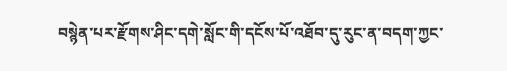བསྙེན་པར་རྫོགས་ཤིང་དགེ་སློང་གི་དངོས་པོ་འཐོབ་དུ་རུང་ན་བདག་ཀྱང་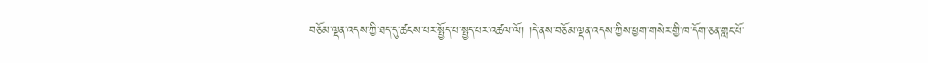བཅོམ་ལྡན་འདས་ཀྱི་ཐད་དུ་ཚངས་པར་སྤྱོད་པ་སྤྱད་པར་འཚལ་ལོ། །དེ་ནས་བཅོམ་ལྡན་འདས་ཀྱིས་ཕྱག་གསེར་གྱི་ཁ་དོག་ཅན་གླང་པོ་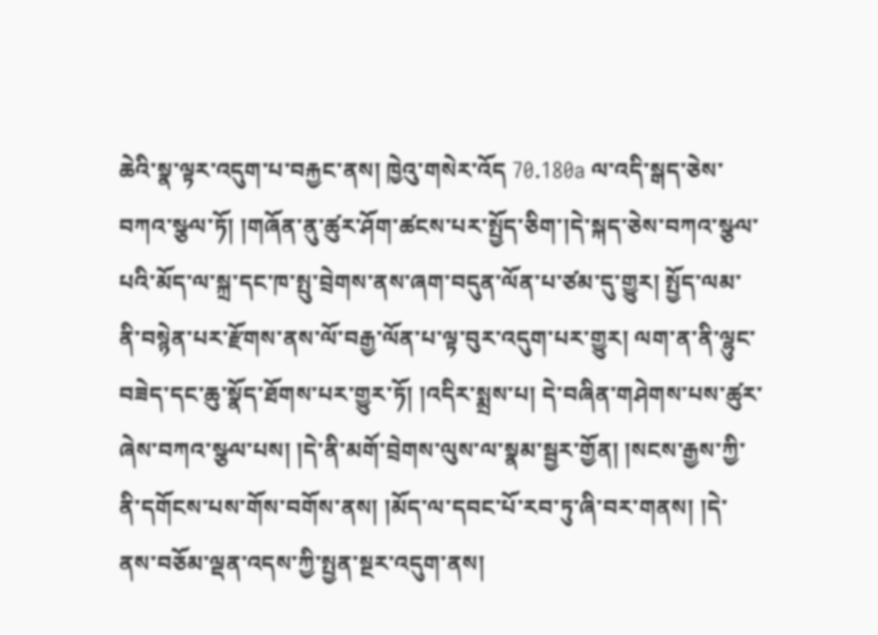ཆེའི་སྣ་ལྟར་འདུག་པ་བརྐྱང་ནས། ཁྱེའུ་གསེར་འོད 70.180a ལ་འདི་སྒད་ཅེས་བཀའ་སྩལ་ཏོ། །གཞོན་ནུ་ཚུར་ཤོག་ཚངས་པར་སྤྱོད་ཅིག་།དེ་སྐད་ཅེས་བཀའ་སྩལ་པའི་མོད་ལ་སྐྲ་དང་ཁ་སྤུ་བྲེགས་ནས་ཞག་བདུན་ལོན་པ་ཙམ་དུ་གྱུར། སྤྱོད་ལམ་ནི་བསྙེན་པར་རྫོགས་ནས་ལོ་བརྒྱ་ལོན་པ་ལྟ་བུར་འདུག་པར་གྱུར། ལག་ན་ནི་ལྷུང་བཟེད་དང་ཆུ་སྣོད་ཐོགས་པར་གྱུར་ཏོ། །འདིར་སྨྲས་པ། དེ་བཞིན་གཤེགས་པས་ཚུར་ཞེས་བཀའ་སྩལ་པས། །དེ་ནི་མགོ་བྲེགས་ལུས་ལ་སྣམ་སྦྱར་གྱོན། །སངས་རྒྱས་ཀྱི་ནི་དགོངས་པས་གོས་བགོས་ནས། །མོད་ལ་དབང་པོ་རབ་ཏུ་ཞི་བར་གནས། །དེ་ནས་བཅོམ་ལྡན་འདས་ཀྱི་སྤྱན་སྔར་འདུག་ནས།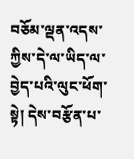བཅོམ་ལྡན་འདས་ཀྱིས་དེ་ལ་ཡིད་ལ་བྱེད་པའི་ལུང་ཕོག་སྟེ། དེས་བརྩོན་པ་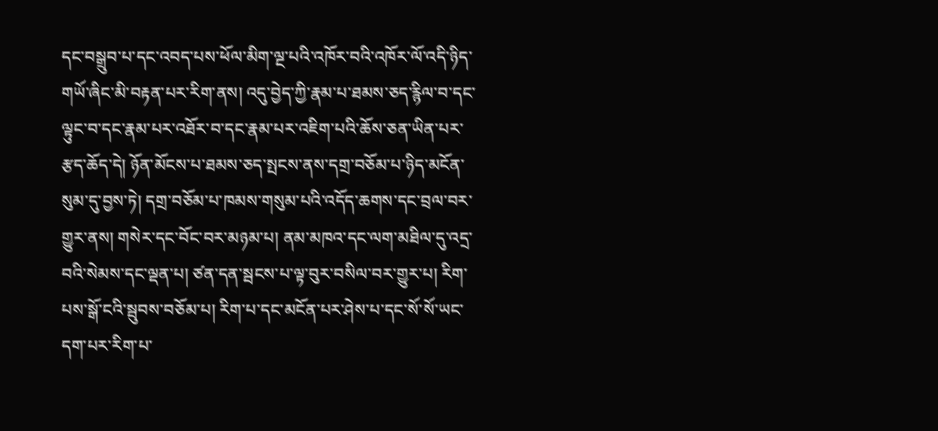དང་བསྒྲུབ་པ་དང་འབད་པས་ཕོལ་མིག་ལྔ་པའི་འཁོར་བའི་འཁོར་ལོ་འདི་ཉིད་གཡོ་ཞིང་མི་བརྟན་པར་རིག་ནས། འདུ་བྱེད་ཀྱི་རྣམ་པ་ཐམས་ཅད་རྙིལ་བ་དང་ལྟུང་བ་དང་རྣམ་པར་འཐོར་བ་དང་རྣམ་པར་འཇིག་པའི་ཆོས་ཅན་ཡིན་པར་རྩད་ཆོད་དེ། ཉོན་མོངས་པ་ཐམས་ཅད་སྤངས་ནས་དགྲ་བཅོམ་པ་ཉིད་མངོན་སུམ་དུ་བྱས་ཏེ། དགྲ་བཅོམ་པ་ཁམས་གསུམ་པའི་འདོད་ཆགས་དང་བྲལ་བར་གྱུར་ནས། གསེར་དང་བོང་བར་མཉམ་པ། ནམ་མཁའ་དང་ལག་མཐིལ་དུ་འདྲ་བའི་སེམས་དང་ལྡན་པ། ཙན་དན་སྦངས་པ་ལྟ་བུར་བསིལ་བར་གྱུར་པ། རིག་པས་སྒོ་ངའི་སྦུབས་བཅོམ་པ། རིག་པ་དང་མངོན་པར་ཤེས་པ་དང་སོ་སོ་ཡང་དག་པར་རིག་པ་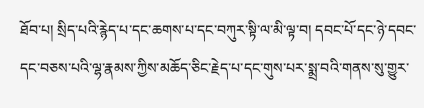ཐོབ་པ། སྲིད་པའི་རྙེད་པ་དང་ཆགས་པ་དང་བཀུར་སྟི་ལ་མི་ལྟ་བ། དབང་པོ་དང་ཉེ་དབང་དང་བཅས་པའི་ལྷ་རྣམས་ཀྱིས་མཆོད་ཅིང་རྗེད་པ་དང་གུས་པར་སྨྲ་བའི་གནས་སུ་གྱུར་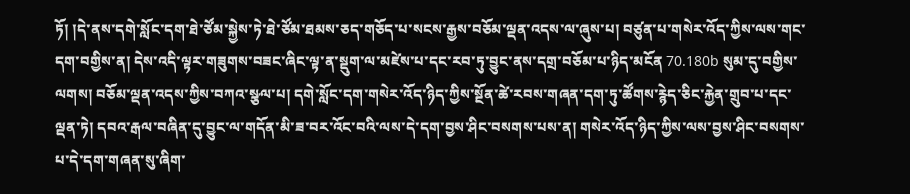ཏོ། །དེ་ནས་དགེ་སློང་དག་ཐེ་ཙོམ་སྐྱེས་ཏེ་ཐེ་ཙོམ་ཐམས་ཅད་གཅོད་པ་སངས་རྒྱས་བཅོམ་ལྡན་འདས་ལ་ཞུས་པ། བཙུན་པ་གསེར་འོད་ཀྱིས་ལས་གང་དག་བགྱིས་ན། དེས་འདི་ལྟར་གཟུགས་བཟང་ཞིང་ལྟ་ན་སྡུག་ལ་མཛེས་པ་དང་རབ་ཏུ་བྱུང་ནས་དགྲ་བཅོམ་པ་ཉིད་མངོན 70.180b སུམ་དུ་བགྱིས་ལགས། བཅོམ་ལྡན་འདས་ཀྱིས་བཀའ་སྩལ་པ། དགེ་སློང་དག་གསེར་འོད་ཉིད་ཀྱིས་སྔོན་ཚེ་རབས་གཞན་དག་ཏུ་ཚོགས་རྙེད་ཅིང་རྐྱེན་གྲུབ་པ་དང་ལྡན་ཏེ། དབའ་རྒལ་བཞིན་དུ་བྱུང་ལ་གདོན་མི་ཟ་བར་འོང་བའི་ལས་དེ་དག་བྱས་ཤིང་བསགས་པས་ན། གསེར་འོད་ཉིད་ཀྱིས་ལས་བྱས་ཤིང་བསགས་པ་དེ་དག་གཞན་སུ་ཞིག་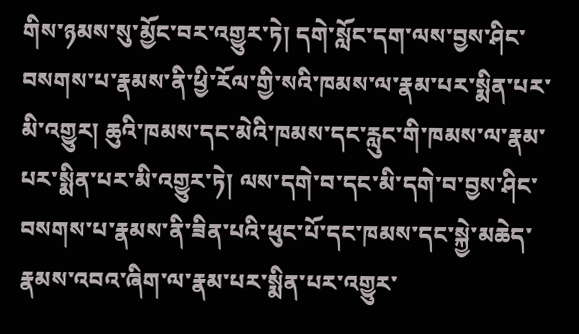གིས་ཉམས་སུ་མྱོང་བར་འགྱུར་ཏེ། དགེ་སློང་དག་ལས་བྱས་ཤིང་བསགས་པ་རྣམས་ནི་ཕྱི་རོལ་གྱི་སའི་ཁམས་ལ་རྣམ་པར་སྨིན་པར་མི་འགྱུར། ཆུའི་ཁམས་དང་མེའི་ཁམས་དང་རླུང་གི་ཁམས་ལ་རྣམ་པར་སྨིན་པར་མི་འགྱུར་ཏེ། ལས་དགེ་བ་དང་མི་དགེ་བ་བྱས་ཤིང་བསགས་པ་རྣམས་ནི་ཟིན་པའི་ཕུང་པོ་དང་ཁམས་དང་སྐྱེ་མཆེད་རྣམས་འབའ་ཞིག་ལ་རྣམ་པར་སྨིན་པར་འགྱུར་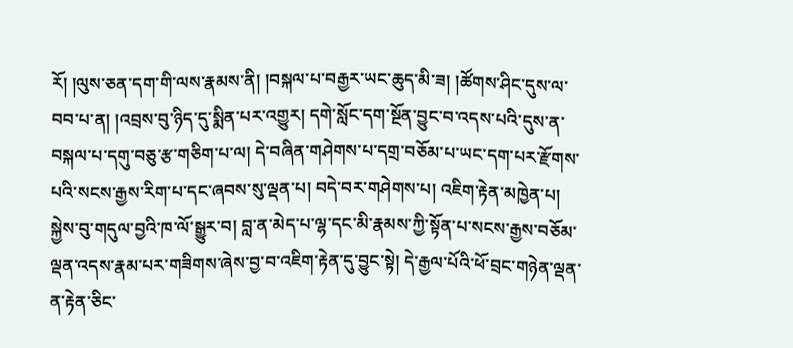རོ། །ལུས་ཅན་དག་གི་ལས་རྣམས་ནི། །བསྐལ་པ་བརྒྱར་ཡང་ཆུད་མི་ཟ། །ཚོགས་ཤིང་དུས་ལ་བབ་པ་ན། །འབྲས་བུ་ཉིད་དུ་སྨིན་པར་འགྱུར། དགེ་སློང་དག་སྔོན་བྱུང་བ་འདས་པའི་དུས་ན་བསྐལ་པ་དགུ་བཅུ་རྩ་གཅིག་པ་ལ། དེ་བཞིན་གཤེགས་པ་དགྲ་བཅོམ་པ་ཡང་དག་པར་རྫོགས་པའི་སངས་རྒྱས་རིག་པ་དང་ཞབས་སུ་ལྡན་པ། བདེ་བར་གཤེགས་པ། འཇིག་རྟེན་མཁྱེན་པ། སྐྱེས་བུ་གདུལ་བྱའི་ཁ་ལོ་སྒྱུར་བ། བླ་ན་མེད་པ་ལྷ་དང་མི་རྣམས་ཀྱི་སྟོན་པ་སངས་རྒྱས་བཅོམ་ལྡན་འདས་རྣམ་པར་གཟིགས་ཞེས་བྱ་བ་འཇིག་རྟེན་དུ་བྱུང་སྟེ། དེ་རྒྱལ་པོའི་ཕོ་བྲང་གཉེན་ལྡན་ན་རྟེན་ཅིང་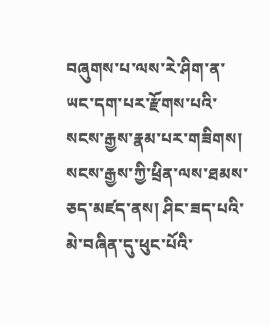བཞུགས་པ་ལས་རེ་ཤིག་ན་ཡང་དག་པར་རྫོགས་པའི་སངས་རྒྱས་རྣམ་པར་གཟིགས། སངས་རྒྱས་ཀྱི་ཕྲིན་ལས་ཐམས་ཅད་མཛད་ནས། ཤིང་ཟད་པའི་མེ་བཞིན་དུ་ཕུང་པོའི་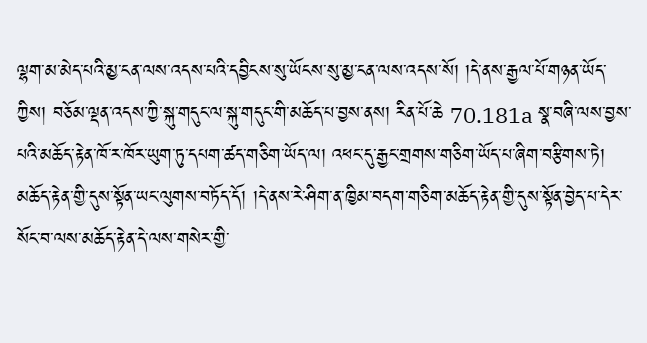ལྷག་མ་མེད་པའི་མྱ་ངན་ལས་འདས་པའི་དབྱིངས་སུ་ཡོངས་སུ་མྱ་ངན་ལས་འདས་སོ། །དེ་ནས་རྒྱལ་པོ་གཉན་ཡོད་ཀྱིས། བཅོམ་ལྡན་འདས་ཀྱི་སྐུ་གདུང་ལ་སྐུ་གདུང་གི་མཆོད་པ་བྱས་ནས། རིན་པོ་ཆེ 70.181a སྣ་བཞི་ལས་བྱས་པའི་མཆོད་རྟེན་ཁོ་ར་ཁོར་ཡུག་ཏུ་དཔག་ཚད་གཅིག་ཡོད་ལ། འཕང་དུ་རྒྱང་གྲགས་གཅིག་ཡོད་པ་ཞིག་བརྩིགས་ཏེ། མཆོད་རྟེན་གྱི་དུས་སྟོན་ཡང་ལུགས་བཏོད་དོ། །དེ་ནས་རེ་ཤིག་ན་ཁྱིམ་བདག་གཅིག་མཆོད་རྟེན་གྱི་དུས་སྟོན་བྱེད་པ་དེར་སོང་བ་ལས་མཆོད་རྟེན་དེ་ལས་གསེར་གྱི་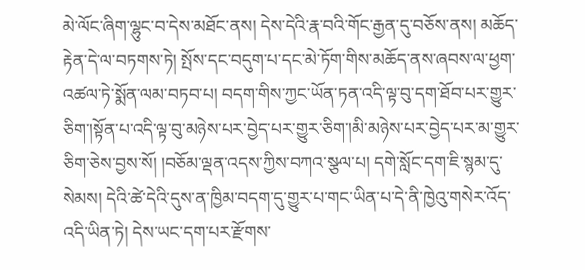མེ་ལོང་ཞིག་ལྷུང་བ་དེས་མཐོང་ནས། དེས་དེའི་རྣ་བའི་གོང་རྒྱན་དུ་བཅོས་ནས། མཆོད་རྟེན་དེ་ལ་བཏགས་ཏེ། སྤོས་དང་བདུག་པ་དང་མེ་ཏོག་གིས་མཆོད་ནས་ཞབས་ལ་ཕྱག་འཚལ་ཏེ་སྨོན་ལམ་བཏབ་པ། བདག་གིས་ཀྱང་ཡོན་ཏན་འདི་ལྟ་བུ་དག་ཐོབ་པར་གྱུར་ཅིག་།སྟོན་པ་འདི་ལྟ་བུ་མཉེས་པར་བྱེད་པར་གྱུར་ཅིག་།མི་མཉེས་པར་བྱེད་པར་མ་གྱུར་ཅིག་ཅེས་བྱས་སོ། །བཅོམ་ལྡན་འདས་ཀྱིས་བཀའ་སྩལ་པ། དགེ་སློང་དག་ཇི་སྙམ་དུ་སེམས། དེའི་ཚེ་དེའི་དུས་ན་ཁྱིམ་བདག་དུ་གྱུར་པ་གང་ཡིན་པ་དེ་ནི་ཁྱེའུ་གསེར་འོད་འདི་ཡིན་ཏེ། དེས་ཡང་དག་པར་རྫོགས་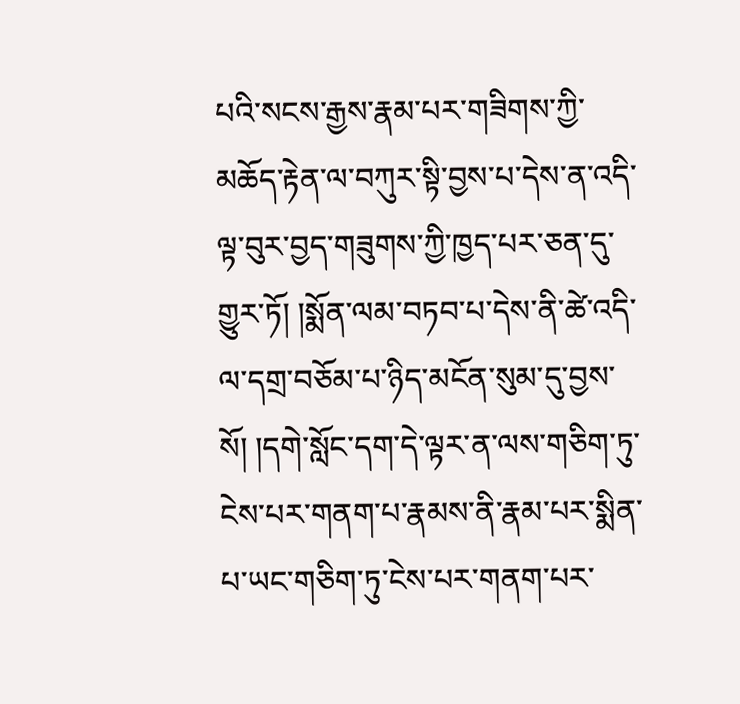པའི་སངས་རྒྱས་རྣམ་པར་གཟིགས་ཀྱི་མཆོད་རྟེན་ལ་བཀུར་སྟི་བྱས་པ་དེས་ན་འདི་ལྟ་བུར་བྱད་གཟུགས་ཀྱི་ཁྱད་པར་ཅན་དུ་གྱུར་ཏོ། །སྨོན་ལམ་བཏབ་པ་དེས་ནི་ཚེ་འདི་ལ་དགྲ་བཅོམ་པ་ཉིད་མངོན་སུམ་དུ་བྱས་སོ། །དགེ་སློང་དག་དེ་ལྟར་ན་ལས་གཅིག་ཏུ་ངེས་པར་གནག་པ་རྣམས་ནི་རྣམ་པར་སྨིན་པ་ཡང་གཅིག་ཏུ་ངེས་པར་གནག་པར་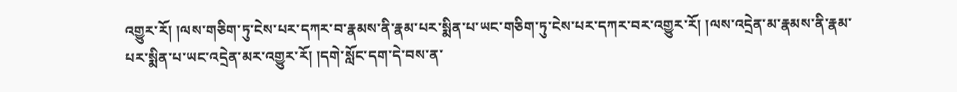འགྱུར་རོ། །ལས་གཅིག་ཏུ་ངེས་པར་དཀར་བ་རྣམས་ནི་རྣམ་པར་སྨིན་པ་ཡང་གཅིག་ཏུ་ངེས་པར་དཀར་བར་འགྱུར་རོ། །ལས་འདྲེན་མ་རྣམས་ནི་རྣམ་པར་སྨིན་པ་ཡང་འདྲེན་མར་འགྱུར་རོ། །དགེ་སློང་དག་དེ་བས་ན་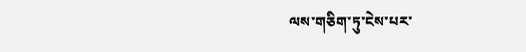ལས་གཅིག་ཏུ་ངེས་པར་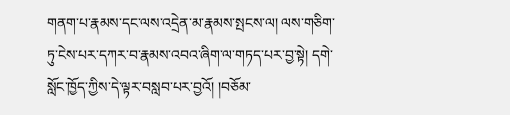གནག་པ་རྣམས་དང་ལས་འདྲེན་མ་རྣམས་སྤངས་ལ། ལས་གཅིག་ཏུ་ངེས་པར་དཀར་བ་རྣམས་འབའ་ཞིག་ལ་གཏད་པར་བྱ་སྟེ། དགེ་སློང་ཁྱོད་ཀྱིས་དེ་ལྟར་བསླབ་པར་བྱའོ། །བཅོམ་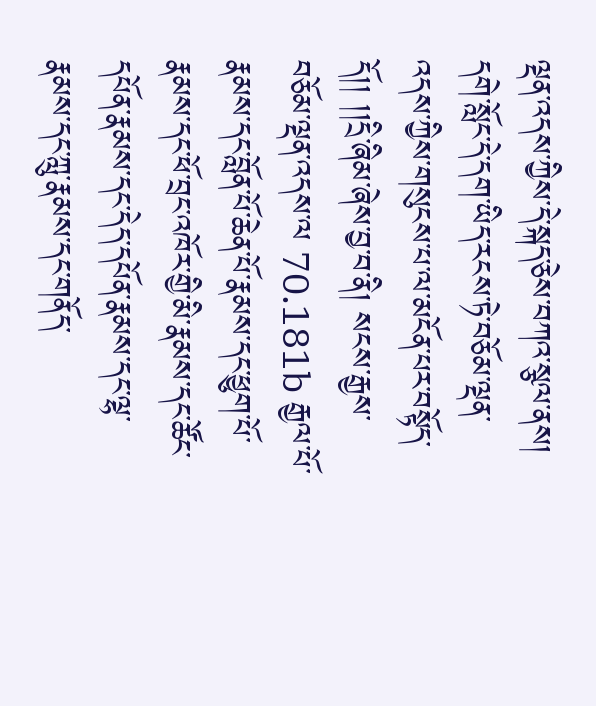ལྡན་འདས་ཀྱིས་དེ་སྐད་ཅེས་བཀའ་སྩལ་ནས། དགེ་སློང་དེ་དག་ཡིད་རངས་ཏེ་བཅོམ་ལྡན་འདས་ཀྱིས་གསུངས་པ་ལ་མངོན་པར་བསྟོད་དོ།། །།དྲི་ཞིམ་ཞེས་བྱ་བ་ནི། སངས་རྒྱས་བཅོམ་ལྡན་འདས་ལ 70.181b རྒྱལ་པོ་རྣམས་དང་བློན་པོ་ཆེན་པོ་རྣམས་དང་ཕྱུག་པོ་རྣམས་དང་ཕོ་བྲང་འཁོར་གྱི་མི་རྣམས་དང་ཚོང་དཔོན་རྣམས་དང་དེད་དཔོན་རྣམས་དང་ལྷ་རྣམས་དང་ཀླུ་རྣམས་དང་གནོད་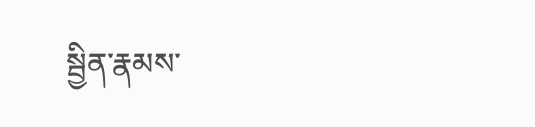སྦྱིན་རྣམས་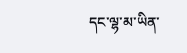དང་ལྷ་མ་ཡིན་